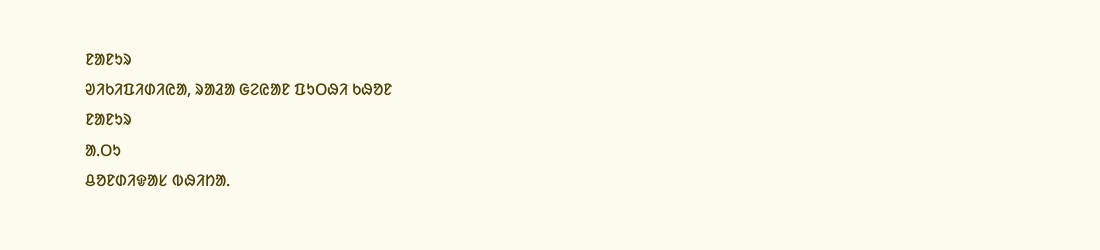ᱱᱟᱱᱩᱨ
ᱣᱤᱠᱤᱯᱤᱰᱤᱭᱟ, ᱨᱟᱲᱟ ᱜᱮᱭᱟᱱ ᱯᱩᱛᱷᱤ ᱠᱷᱚᱱ
ᱱᱟᱱᱩᱨ
ᱟᱹᱛᱩ
ᱪᱚᱱᱰᱤᱫᱟᱥ ᱵᱷᱤᱴᱟᱹ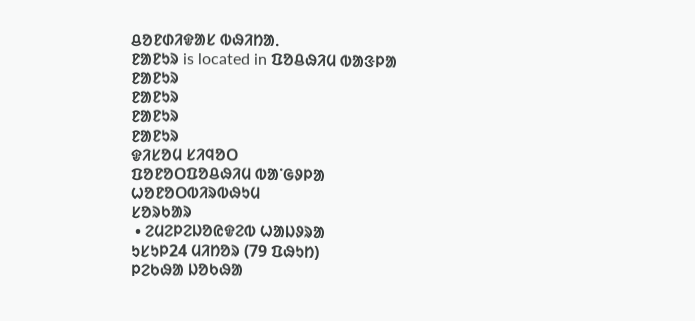ᱪᱚᱱᱰᱤᱫᱟᱥ ᱵᱷᱤᱴᱟᱹ
ᱱᱟᱱᱩᱨ is located in ᱯᱚᱪᱷᱤᱢ ᱵᱟᱝᱞᱟ
ᱱᱟᱱᱩᱨ
ᱱᱟᱱᱩᱨ
ᱱᱟᱱᱩᱨ
ᱱᱟᱱᱩᱨ
ᱫᱤᱥᱚᱢ ᱥᱤᱧᱚᱛ
ᱯᱚᱱᱚᱛᱯᱚᱪᱷᱤᱢ ᱵᱟᱸᱜᱽᱞᱟ
ᱦᱚᱱᱚᱛᱵᱤᱨᱵᱷᱩᱢ
ᱥᱚᱨᱠᱟᱨ
 • ᱮᱢᱮᱞᱮᱡᱚᱭᱫᱮᱵ ᱦᱟᱡᱽᱨᱟ
ᱩᱥᱩᱞ24 ᱢᱤᱴᱚᱨ (79 ᱯᱷᱩᱴ)
ᱞᱮᱠᱷᱟ ᱡᱚᱠᱷᱟ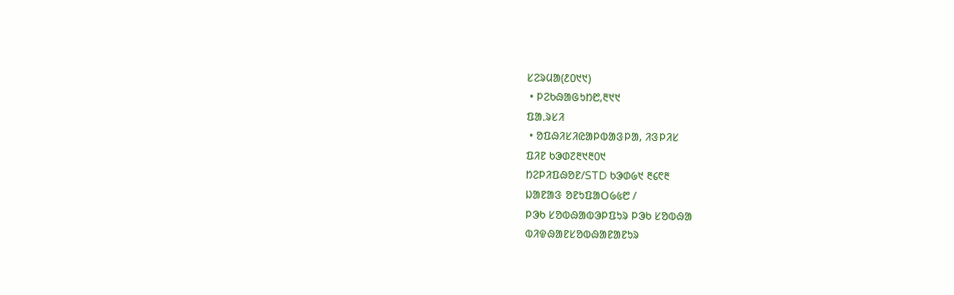ᱥᱮᱨᱢᱟ(᱒᱐᱑᱑)
 • ᱞᱮᱠᱷᱟᱜᱩᱴ᱘,᱓᱑᱑
ᱯᱟᱹᱨᱥᱤ
 • ᱚᱯᱷᱤᱥᱤᱭᱟᱞᱵᱟᱝᱞᱟ, ᱤᱝᱞᱤᱥ
ᱯᱤᱱ ᱠᱳᱰ᱗᱓᱑᱓0᱑
ᱴᱮᱞᱤᱯᱷᱚᱱ/STD ᱠᱳᱰ᱙᱑ ᱓᱔᱖᱓
ᱡᱟᱱᱟᱝ ᱚᱱᱩᱯᱟᱛ᱙᱕᱘ /
ᱞᱳᱠ ᱥᱚᱵᱷᱟᱵᱳᱞᱯᱩᱨ ᱞᱳᱠ ᱥᱚᱵᱷᱟ
ᱵᱤᱫᱷᱟᱱᱥᱚᱵᱷᱟᱱᱟᱱᱩᱨ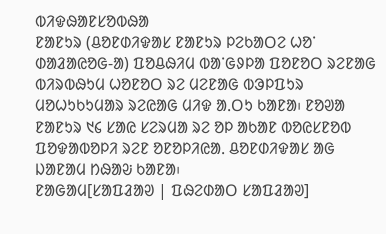ᱵᱤᱫᱷᱟᱱᱥᱚᱵᱷᱟ
ᱱᱟᱱᱩᱨ (ᱪᱚᱱᱰᱤᱫᱟᱥ ᱱᱟᱱᱩᱨ ᱞᱮᱠᱟᱛᱮ ᱦᱚᱸ ᱰᱟᱲᱟᱭᱚᱜ-ᱟ) ᱯᱚᱪᱷᱤᱢ ᱵᱟᱸᱜᱽᱞᱟ ᱯᱚᱱᱚᱛ ᱨᱮᱱᱟᱜ ᱵᱤᱨᱵᱷᱩᱢ ᱦᱚᱱᱚᱛ ᱨᱮ ᱢᱮᱱᱟᱜ ᱵᱳᱞᱯᱩᱨ ᱢᱚᱦᱩᱠᱩᱢᱟᱨ ᱨᱮᱭᱟᱜ ᱢᱤᱫ ᱟᱹᱛᱩ ᱠᱟᱱᱟ᱾ ᱱᱚᱣᱟ ᱱᱟᱱᱩᱨ ᱑᱔ ᱥᱟᱭ ᱥᱮᱨᱢᱟ ᱨᱮ ᱚᱞ ᱟᱠᱟᱱ ᱵᱚᱭᱥᱱᱚᱵ ᱯᱚᱫᱟᱵᱚᱞᱤ ᱨᱮᱱ ᱚᱱᱚᱞᱤᱭᱟᱹ ᱪᱚᱱᱰᱤᱫᱟᱥ ᱟᱜ ᱡᱟᱱᱟᱢ ᱴᱷᱟᱶ ᱠᱟᱱᱟ᱾
ᱱᱟᱜᱟᱢ[ᱥᱟᱯᱲᱟᱣ | ᱯᱷᱮᱰᱟᱛ ᱥᱟᱯᱲᱟᱣ]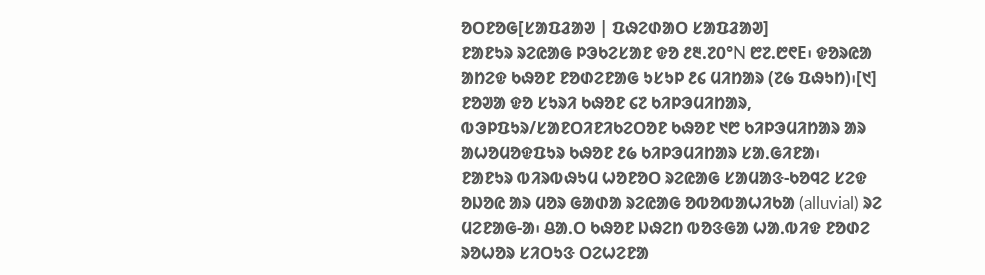ᱚᱛᱱᱚᱜ[ᱥᱟᱯᱲᱟᱣ | ᱯᱷᱮᱰᱟᱛ ᱥᱟᱯᱲᱟᱣ]
ᱱᱟᱱᱩᱨ ᱨᱮᱭᱟᱜ ᱞᱳᱠᱮᱥᱟᱱ ᱫᱚ ᱒᱓.᱗᱐°N ᱘᱗.᱘᱖E᱾ ᱫᱚᱨᱭᱟ ᱟᱴᱮᱫ ᱠᱷᱚᱱ ᱱᱚᱰᱮᱱᱟᱜ ᱩᱥᱩᱞ ᱒᱔ ᱢᱤᱴᱟᱨ (᱗᱙ ᱯᱷᱩᱴ)᱾[᱑] ᱱᱚᱣᱟ ᱫᱚ ᱥᱩᱨᱤ ᱠᱷᱚᱱ ᱔᱗ ᱠᱤᱞᱳᱢᱤᱴᱟᱨ, ᱵᱳᱞᱯᱩᱨ/ᱥᱟᱱᱛᱤᱱᱤᱠᱮᱛᱚᱱ ᱠᱷᱚᱱ ᱑᱘ ᱠᱤᱞᱳᱢᱤᱴᱟᱨ ᱟᱨ ᱟᱦᱚᱢᱚᱫᱯᱩᱨ ᱠᱷᱚᱱ ᱒᱙ ᱠᱤᱞᱳᱢᱤᱴᱟᱨ ᱥᱟᱹᱜᱤᱱᱟ᱾
ᱱᱟᱱᱩᱨ ᱵᱤᱨᱵᱷᱩᱢ ᱦᱚᱱᱚᱛ ᱨᱮᱭᱟᱜ ᱥᱟᱢᱟᱝ-ᱠᱚᱧᱮ ᱥᱮᱫ ᱚᱡᱚᱭ ᱟᱨ ᱢᱚᱨ ᱜᱟᱰᱟ ᱨᱮᱭᱟᱜ ᱚᱵᱚᱵᱟᱦᱤᱠᱟ (alluvial) ᱨᱮ ᱢᱮᱱᱟᱜ-ᱟ᱾ ᱪᱟᱹᱛ ᱠᱷᱚᱱ ᱡᱷᱮᱴ ᱵᱚᱝᱜᱟ ᱦᱟᱹᱵᱤᱫ ᱱᱚᱰᱮ ᱨᱚᱦᱚᱨ ᱥᱤᱛᱩᱝ ᱛᱮᱦᱮᱱᱟ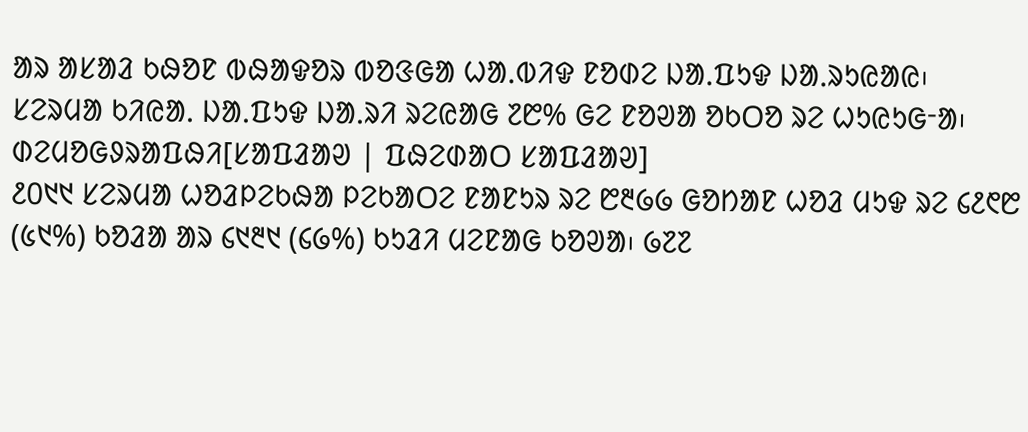ᱟᱨ ᱟᱥᱟᱲ ᱠᱷᱚᱱ ᱵᱷᱟᱫᱚᱨ ᱵᱚᱝᱜᱟ ᱦᱟᱹᱵᱤᱫ ᱱᱚᱰᱮ ᱡᱟᱹᱯᱩᱫ ᱡᱟᱹᱨᱩᱭᱟᱭ᱾ ᱥᱮᱨᱢᱟ ᱠᱤᱭᱟᱹ ᱡᱟᱹᱯᱩᱫ ᱡᱟᱹᱨᱤ ᱨᱮᱭᱟᱜ ᱗᱘% ᱜᱮ ᱱᱚᱣᱟ ᱚᱠᱛᱚ ᱨᱮ ᱦᱩᱭᱩᱜᱼᱟ᱾
ᱰᱮᱢᱚᱜᱽᱨᱟᱯᱷᱤ[ᱥᱟᱯᱲᱟᱣ | ᱯᱷᱮᱰᱟᱛ ᱥᱟᱯᱲᱟᱣ]
᱒᱐᱑᱑ ᱥᱮᱨᱢᱟ ᱦᱚᱲᱞᱮᱠᱷᱟ ᱞᱮᱠᱟᱛᱮ ᱱᱟᱱᱩᱨ ᱨᱮ ᱘᱓᱙᱙ ᱜᱚᱴᱟᱱ ᱦᱚᱲ ᱢᱩᱫ ᱨᱮ ᱔᱒᱖᱘ (᱕᱑%) ᱠᱚᱲᱟ ᱟᱨ ᱔᱑᱓᱑ (᱔᱙%) ᱠᱩᱲᱤ ᱢᱮᱱᱟᱜ ᱠᱚᱣᱟ᱾ ᱙᱗᱗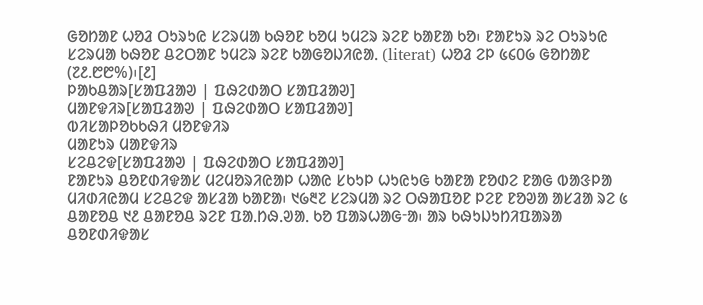ᱜᱚᱴᱟᱱ ᱦᱚᱲ ᱛᱩᱨᱩᱭ ᱥᱮᱨᱢᱟ ᱠᱷᱚᱱ ᱠᱚᱢ ᱩᱢᱮᱨ ᱨᱮᱱ ᱠᱟᱱᱟ ᱠᱚ᱾ ᱱᱟᱱᱩᱨ ᱨᱮ ᱛᱩᱨᱩᱭ ᱥᱮᱨᱢᱟ ᱠᱷᱚᱱ ᱪᱮᱛᱟᱱ ᱩᱢᱮᱨ ᱨᱮᱱ ᱠᱟᱜᱚᱡᱤᱭᱟᱹ (literat) ᱦᱚᱲ ᱮᱞ ᱕᱔᱐᱙ ᱜᱚᱴᱟᱱ (᱗᱒.᱘᱘%)᱾[᱒]
ᱞᱟᱠᱪᱟᱨ[ᱥᱟᱯᱲᱟᱣ | ᱯᱷᱮᱰᱟᱛ ᱥᱟᱯᱲᱟᱣ]
ᱢᱟᱱᱫᱤᱨ[ᱥᱟᱯᱲᱟᱣ | ᱯᱷᱮᱰᱟᱛ ᱥᱟᱯᱲᱟᱣ]
ᱵᱤᱥᱟᱞᱚᱠᱠᱷᱤ ᱢᱚᱱᱫᱤᱨ
ᱢᱟᱱᱩᱨ ᱢᱟᱱᱫᱤᱨ
ᱥᱮᱪᱮᱫ[ᱥᱟᱯᱲᱟᱣ | ᱯᱷᱮᱰᱟᱛ ᱥᱟᱯᱲᱟᱣ]
ᱱᱟᱱᱩᱨ ᱪᱚᱱᱰᱤᱫᱟᱥ ᱢᱮᱢᱚᱨᱤᱭᱟᱞ ᱦᱟᱭ ᱥᱠᱩᱞ ᱦᱩᱭᱩᱜ ᱠᱟᱱᱟ ᱱᱚᱰᱮ ᱱᱟᱜ ᱵᱟᱝᱞᱟ ᱢᱤᱰᱤᱭᱟᱢ ᱥᱮᱪᱮᱫ ᱟᱥᱲᱟ ᱠᱟᱱᱟ᱾ ᱑᱙᱓᱗ ᱥᱮᱨᱢᱟ ᱨᱮ ᱛᱷᱟᱯᱚᱱ ᱞᱮᱱ ᱱᱚᱣᱟ ᱟᱥᱲᱟ ᱨᱮ ᱕ ᱪᱟᱱᱚᱪ ᱑᱒ ᱪᱟᱱᱚᱪ ᱨᱮᱱ ᱯᱟᱹᱴᱷᱹᱣᱟᱹ ᱠᱚ ᱯᱟᱨᱦᱟᱜᱼᱟ᱾ ᱟᱨ ᱠᱷᱩᱡᱩᱴᱤᱯᱟᱨᱟ ᱪᱚᱱᱰᱤᱫᱟᱥ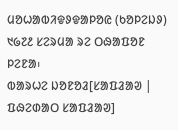ᱢᱚᱦᱟᱵᱤᱫᱽᱫᱟᱞᱚᱭ (ᱠᱚᱞᱮᱡᱽ) ᱑᱙᱗᱒ ᱥᱮᱨᱢᱟ ᱨᱮ ᱛᱷᱟᱯᱚᱱ ᱞᱮᱱᱟ᱾
ᱵᱟᱨᱦᱮ ᱡᱚᱱᱚᱲ[ᱥᱟᱯᱲᱟᱣ | ᱯᱷᱮᱰᱟᱛ ᱥᱟᱯᱲᱟᱣ]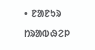• ᱱᱟᱱᱩᱨ ᱴᱨᱟᱵᱷᱮᱞ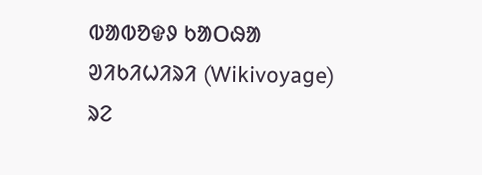ᱵᱟᱵᱚᱫᱽ ᱠᱟᱛᱷᱟ ᱣᱤᱠᱤᱦᱤᱨᱤ (Wikivoyage) ᱨᱮ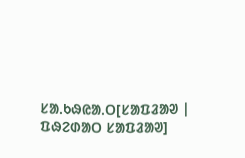ᱥᱟᱹᱠᱷᱭᱟᱹᱛ[ᱥᱟᱯᱲᱟᱣ | ᱯᱷᱮᱰᱟᱛ ᱥᱟᱯᱲᱟᱣ]